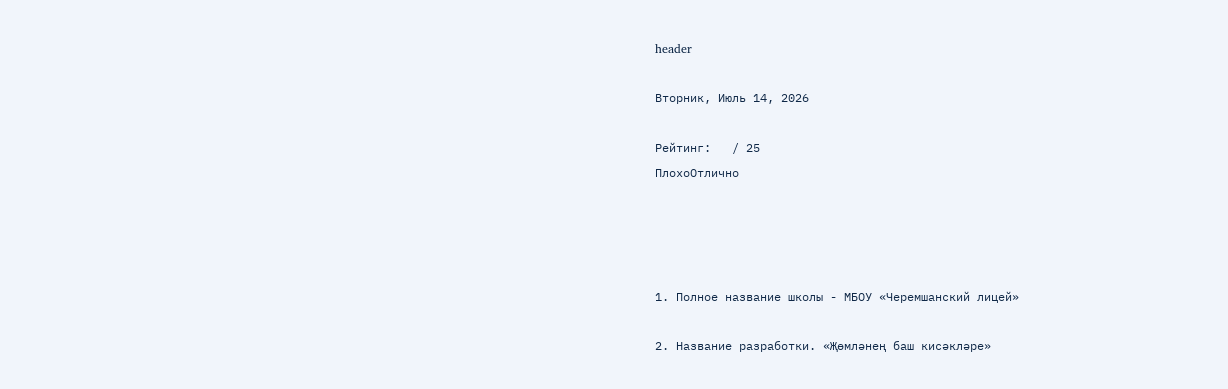header

Вторник, Июль 14, 2026

Рейтинг:   / 25
ПлохоОтлично




1. Полное название школы - МБОУ «Черемшанский лицей»

2. Название разработки. «Җөмләнең баш кисәкләре»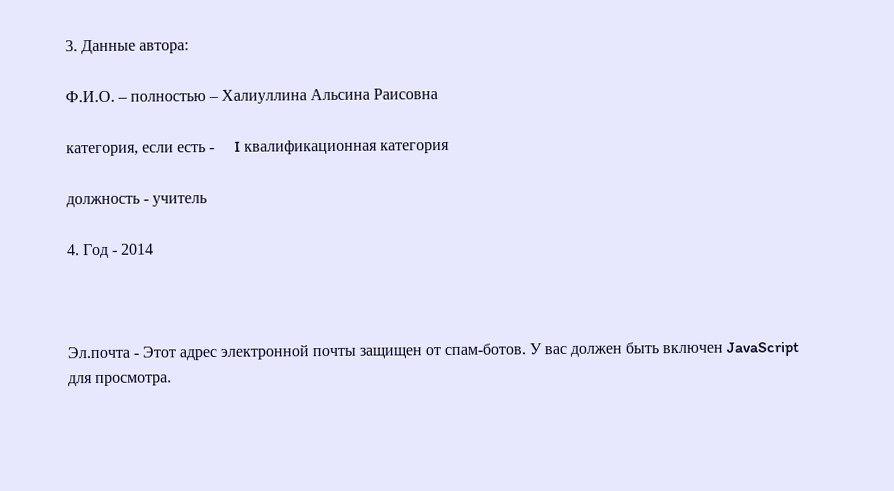3. Данные автора:

Ф.И.О. – полностью – Халиуллина Альсина Раисовна

категория, если есть -     I квалификационная категория

должность - учитель

4. Год - 2014



Эл.почта - Этот адрес электронной почты защищен от спам-ботов. У вас должен быть включен JavaScript для просмотра.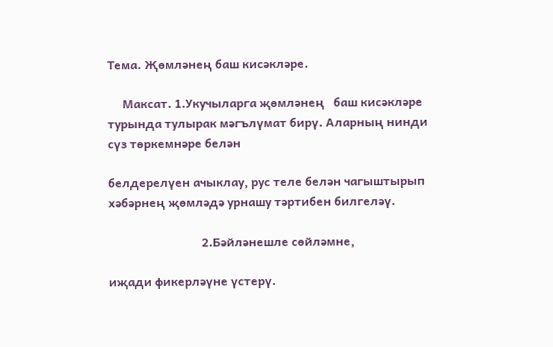Тема. Җөмләнең баш кисәкләре.

     Максат. 1.Укучыларга җөмләнең   баш кисәкләре турында тулырак мәгълүмат бирү. Аларның нинди сүз төркемнәре белән

белдерелүен ачыклау, рус теле белән чагыштырып хәбәрнең җөмләдә урнашу тәртибен билгеләү.

                               2.Бәйләнешле сөйләмне,

иҗади фикерләүне үстерү.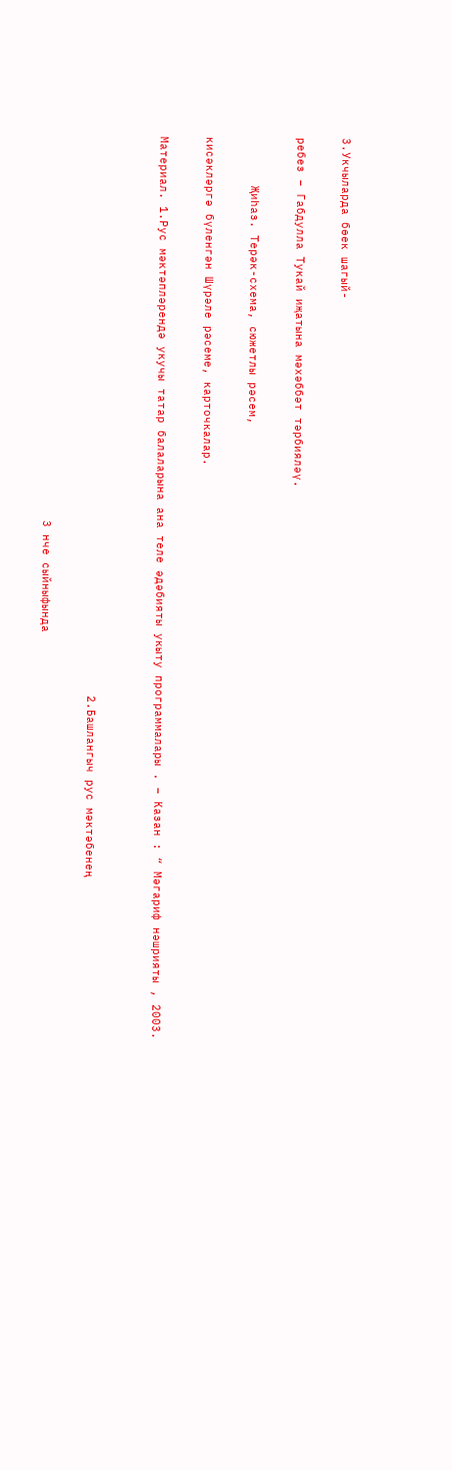3.Укчыларда бөек шагый-

ребез – Габдулла Тукай иҗатына мәхәббәт тәрбияләү.

       Җиһаз. Терәк-схема, сюжетлы рәсем,

кисәкләргә бүленгән Шүрәле рәсеме, карточкалар.

Материал. 1.Рус мәктәпләрендә укучы татар балаларына ана теле әдәбияты укыту программалары . – Казан : “ Мәгариф нәшрияты , 2003.


                                                                                2.Башлангыч рус мәктәбенең

                                                       3 нче сыйныфында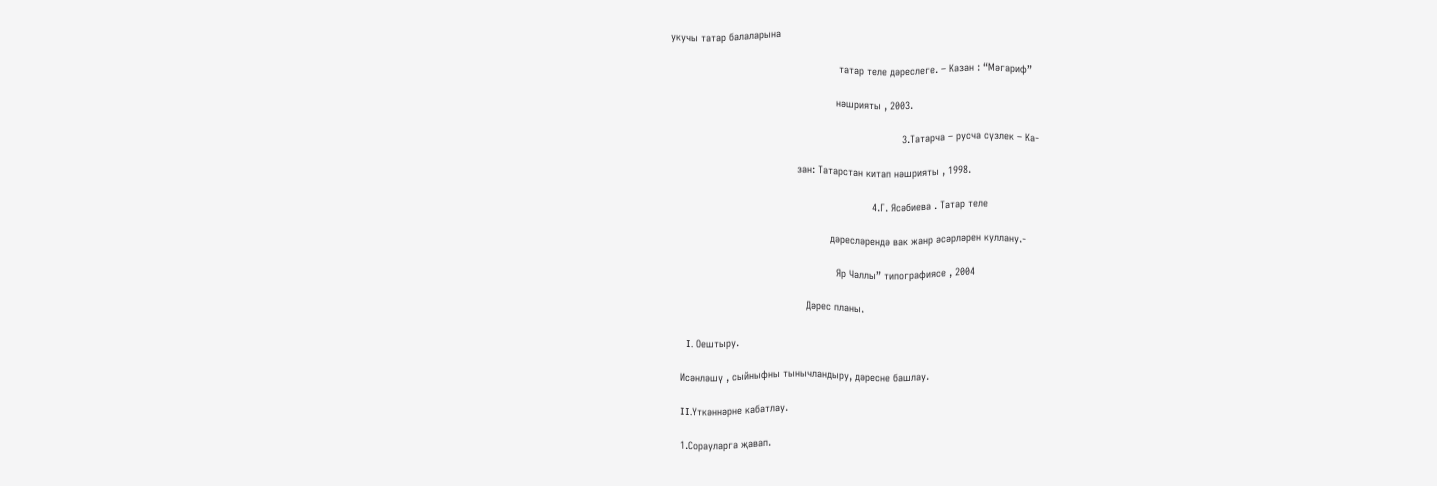укучы татар балаларына

                                                        татар теле дәреслеге. – Казан : “Мәгариф”

                                                       нәшрияты , 2003.

                                                                             3.Татарча – русча сүзлек – Ка-

                                          зан: Татарстан китап нәшрияты , 1998.

                                                                   4.Г. Ясәбиева . Татар теле

                                                     дәресләрендә вак жанр әсәрләрен куллану.-

                                                       Яр Чаллы” типографиясе , 2004

                                             Дәрес планы.

     I. Оештыру.

   Исәнләшү , сыйныфны тынычландыру, дәресне башлау.

   II.Үткәннәрне кабатлау.

   1.Сорауларга җавап.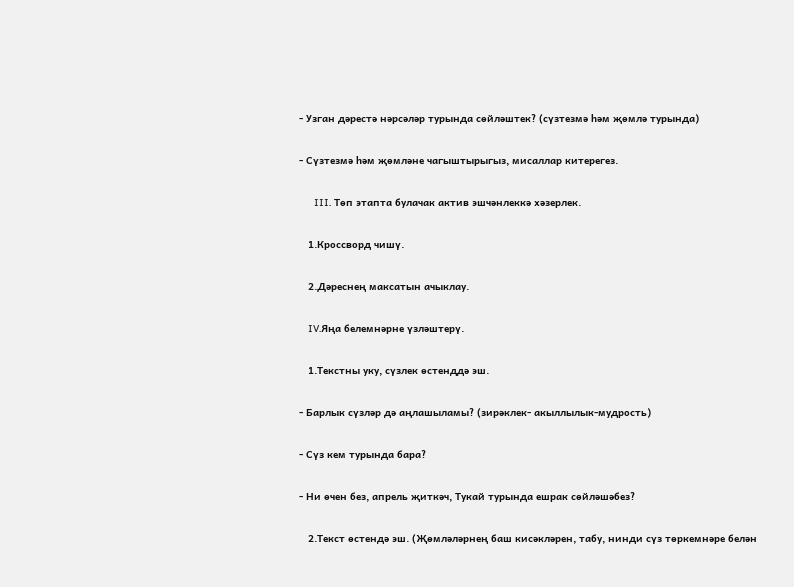- Узган дәрестә нәрсәләр турында сөйләштек? (сүзтезмә һәм җөмлә турында)

- Сүзтезмә һәм җөмләне чагыштырыгыз, мисаллар китерегез.

     III. Төп этапта булачак актив эшчәнлеккә хәзерлек.

   1.Кроссворд чишү.

   2.Дәреснең максатын ачыклау.

   IV.Яңа белемнәрне үзләштерү.

   1.Текстны уку, сүзлек өстенддә эш.

- Барлык сүзләр дә аңлашыламы? (зирәклек- акыллылык-мудрость)

- Сүз кем турында бара?

- Ни өчен без, апрель җиткәч, Тукай турында ешрак сөйләшәбез?

   2.Текст өстендә эш. (Җөмләләрнең баш кисәкләрен, табу, нинди сүз төркемнәре белән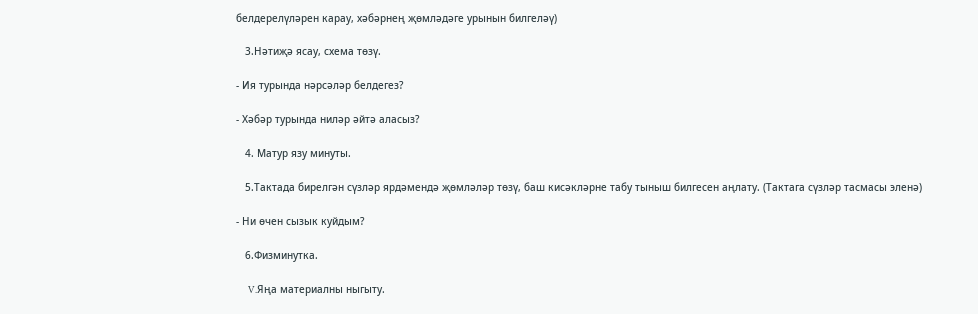белдерелүләрен карау, хәбәрнең җөмләдәге урынын билгеләү)

   3.Нәтиҗә ясау, схема төзү.

- Ия турында нәрсәләр белдегез?

- Хәбәр турында ниләр әйтә аласыз?

   4. Матур язу минуты.

   5.Тактада бирелгән сүзләр ярдәмендә җөмләләр төзү, баш кисәкләрне табу тыныш билгесен аңлату. (Тактага сүзләр тасмасы эленә)

- Ни өчен сызык куйдым?

   6.Физминутка.

    V.Яңа материалны ныгыту.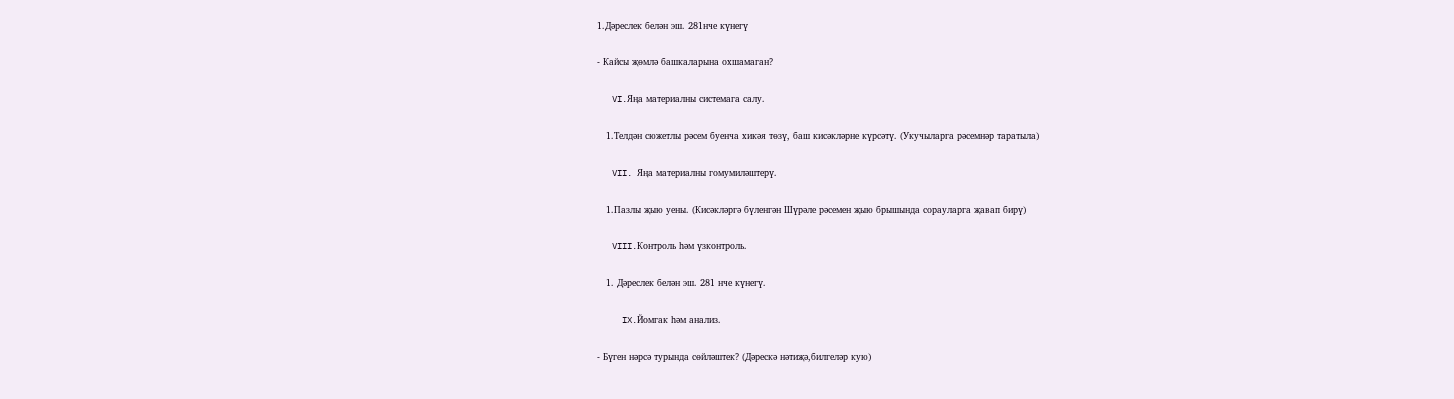1.Дәреслек белән эш. 281нче күнегү

- Кайсы җөмлә башкаларына охшамаган?

   VI.Яңа материалны системага салу.

   1.Телдән сюжетлы рәсем буенча хикәя төзү, баш кисәкләрне күрсәтү. (Укучыларга рәсемнәр таратыла)

   VII. Яңа материалны гомумиләштерү.

   1.Пазлы җыю уены. (Кисәкләргә бүленгән Шүрәле рәсемен җыю брышында сорауларга җавап бирү)

   VIII.Контроль һәм үзконтроль.

   1. Дәреслек белән эш. 281 нче күнегү.

     IX.Йомгак һәм анализ.

- Бүген нәрсә турында сөйләштек? (Дәрескә нәтиҗә,билгеләр кую)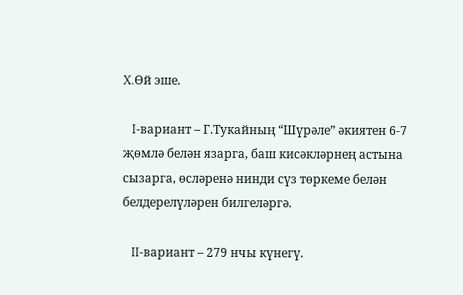X.Өй эше.

   I-вариант – Г.Тукайның “Шүрәле” әкиятен 6-7 җөмлә белән язарга, баш кисәкләрнең астына сызарга, өсләренә нинди сүз төркеме белән белдерелүләрен билгеләргә.

   II-вариант – 279 нчы күнегү.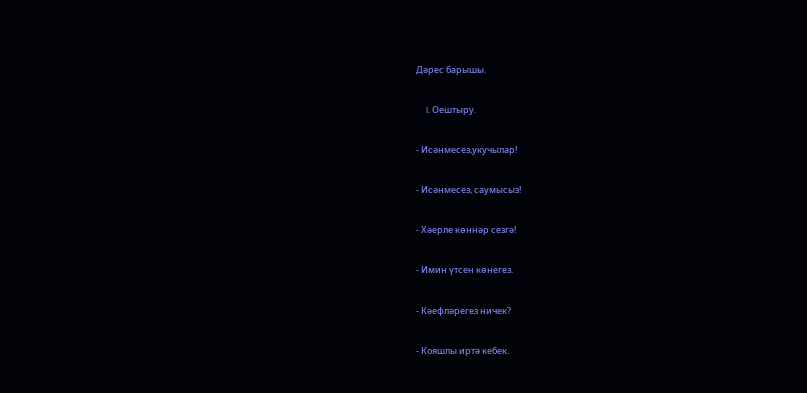Дәрес барышы.

     I. Оештыру.

- Исәнмесез,укучылар!

- Исәнмесез, саумысыз!

- Хәерле көннәр сезгә!

- Имин үтсен көнегез.

- Кәефләрегез ничек?

- Кояшлы иртә кебек.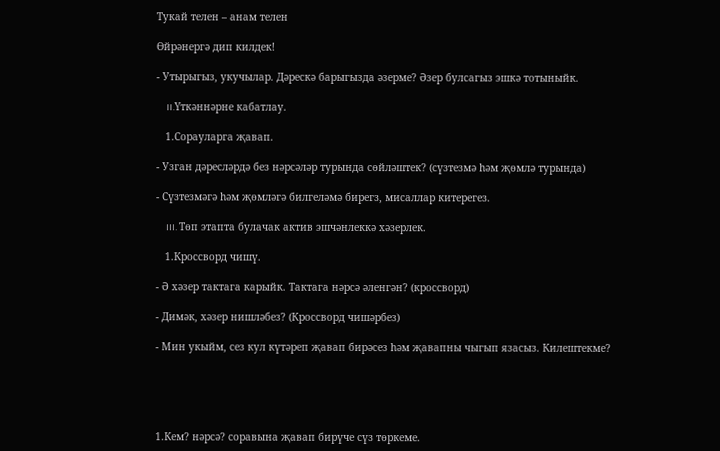Тукай телен – анам телен

Өйрәнергә дип килдек!

- Утырыгыз, укучылар. Дәрескә барыгызда әзерме? Әзер булсагыз эшкә тотыныйк.

     II.Үткәннәрне кабатлау.

   1.Сорауларга җавап.

- Узган дәресләрдә без нәрсәләр турында сөйләштек? (сүзтезмә һәм җөмлә турында)

- Сүзтезмәгә һәм җөмләгә билгеләмә бирегз, мисаллар китерегез.

     III. Төп этапта булачак актив эшчәнлеккә хәзерлек.

   1.Кроссворд чишү.

- Ә хәзер тактага карыйк. Тактага нәрсә әленгән? (кроссворд)

- Димәк, хәзер нишләбез? (Кроссворд чишәрбез)

- Мин укыйм, сез кул күтәреп җавап бирәсез һәм җавапны чыгып язасыз. Килештекме?





1.Кем? нәрсә? соравына җавап бирүче сүз төркеме.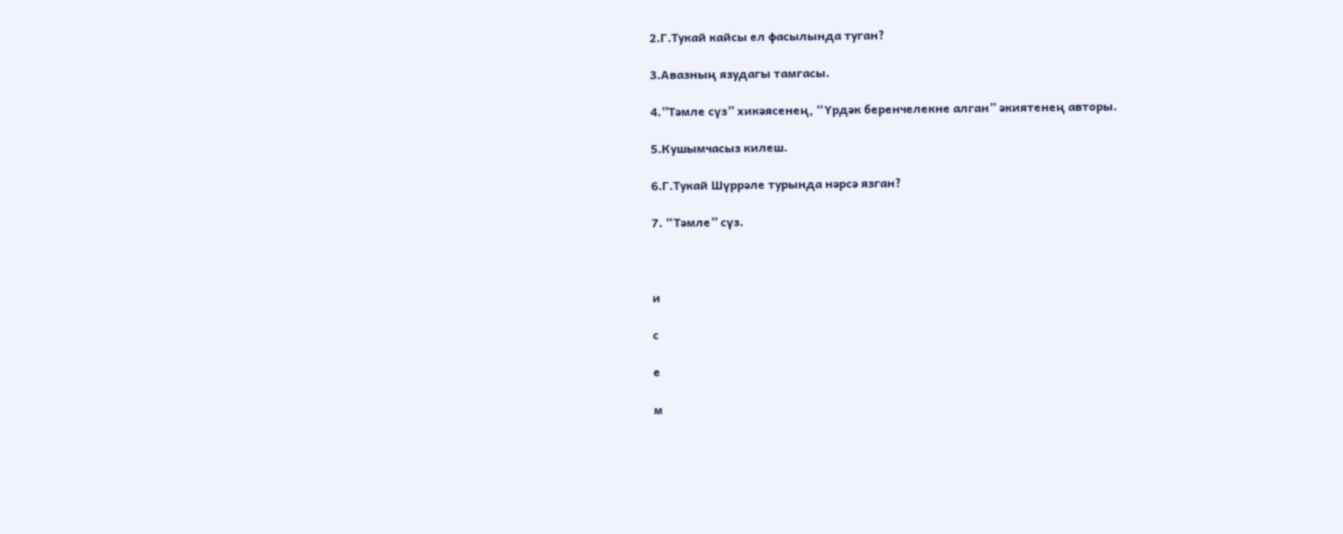2.Г.Тукай кайсы ел фасылында туган?

3.Авазның язудагы тамгасы.

4.”Тәмле сүз” хикәясенең, “Үрдәк беренчелекне алган” әкиятенең авторы.

5.Кушымчасыз килеш.

6.Г.Тукай Шүррәле турында нәрсә язган?

7. “Тәмле” сүз.



и

с

е

м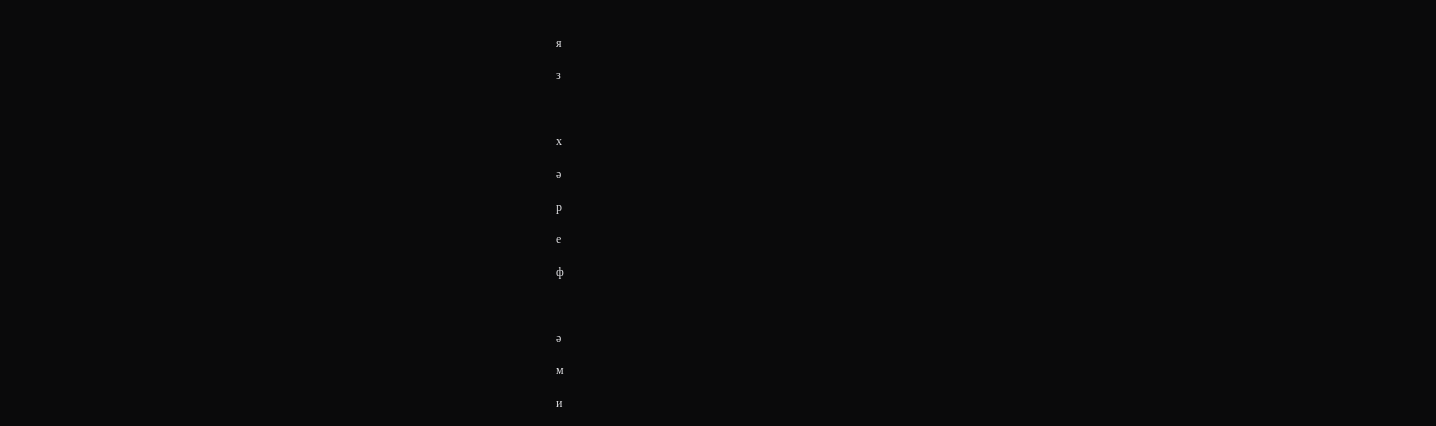я

з



х

ә

р

е

ф



ә

м

и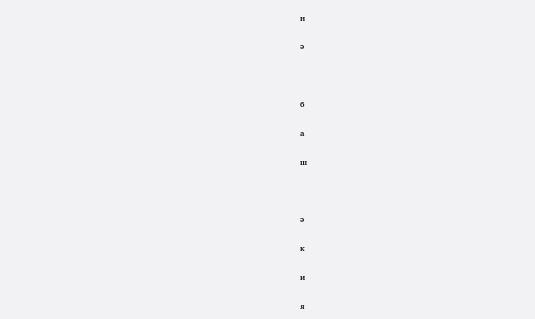н

ә



б

а

ш



ә

к

и

я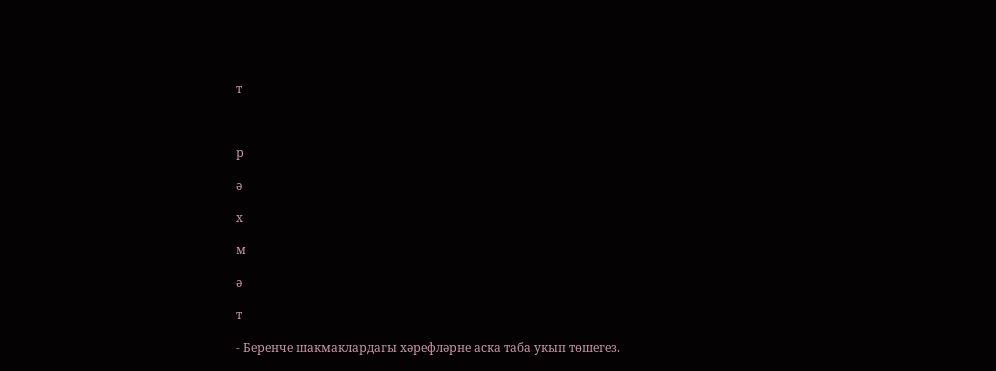т



р

ә

х

м

ә

т

- Беренче шакмаклардагы хәрефләрне аска таба укып төшегез.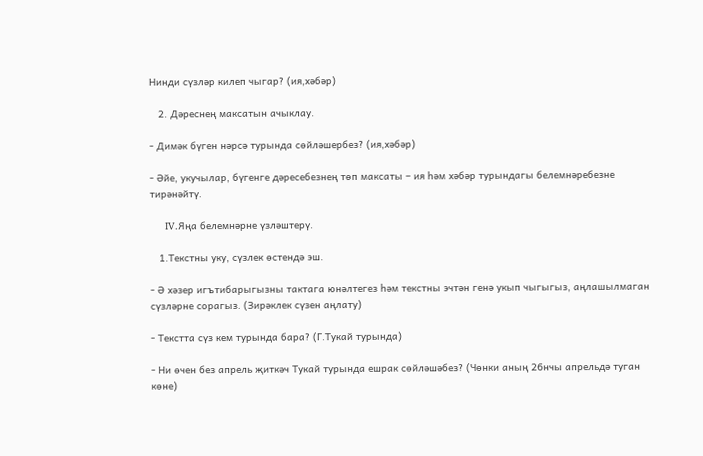Нинди сүзләр килеп чыгар? (ия,хәбәр)

   2. Дәреснең максатын ачыклау.

- Димәк бүген нәрсә турында сөйләшербез? (ия,хәбәр)

- Әйе, укучылар, бүгенге дәресебезнең төп максаты – ия һәм хәбәр турындагы белемнәребезне тирәнәйтү.

     IV.Яңа белемнәрне үзләштерү.

   1.Текстны уку, сүзлек өстендә эш.

- Ә хәзер игътибарыгызны тактага юнәлтегез һәм текстны эчтән генә укып чыгыгыз, аңлашылмаган сүзләрне сорагыз. (Зирәклек сүзен аңлату)

- Текстта сүз кем турында бара? (Г.Тукай турында)

- Ни өчен без апрель җиткәч Тукай турында ешрак сөйләшәбез? (Чөнки аның 26нчы апрельдә туган көне)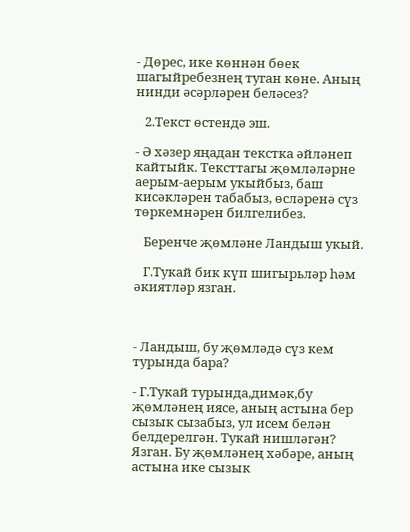- Дөрес, ике көннән бөек шагыйребезнең туган көне. Аның нинди әсәрләрен беләсез?

   2.Текст өстендә эш.

- Ә хәзер яңадан текстка әйләнеп кайтыйк. Тексттагы җөмләләрне аерым-аерым укыйбыз, баш кисәкләрен табабыз, өсләренә сүз төркемнәрен билгелибез.

   Беренче җөмләне Ландыш укый.

   Г.Тукай бик күп шигырьләр һәм әкиятләр язган.



- Ландыш, бу җөмләдә сүз кем турында бара?

- Г.Тукай турында,димәк,бу җөмләнең иясе, аның астына бер сызык сызабыз, ул исем белән белдерелгән. Тукай нишләгән? Язган. Бу җөмләнең хәбәре, аның астына ике сызык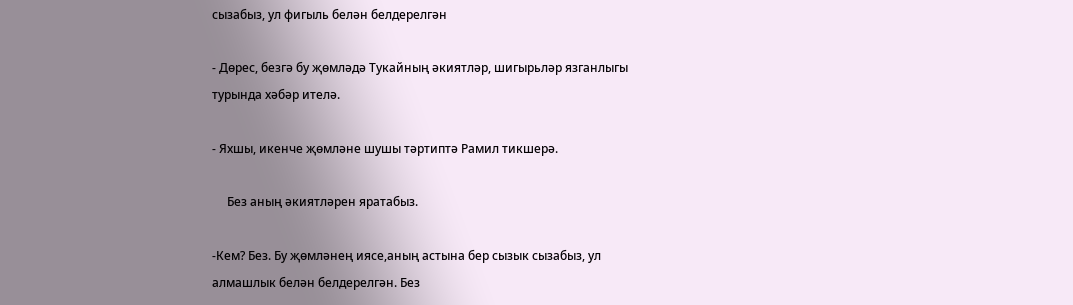сызабыз, ул фигыль белән белдерелгән

- Дөрес, безгә бу җөмләдә Тукайның әкиятләр, шигырьләр язганлыгы турында хәбәр ителә.

- Яхшы, икенче җөмләне шушы тәртиптә Рамил тикшерә.

     Без аның әкиятләрен яратабыз.

-Кем? Без. Бу җөмләнең иясе,аның астына бер сызык сызабыз, ул алмашлык белән белдерелгән. Без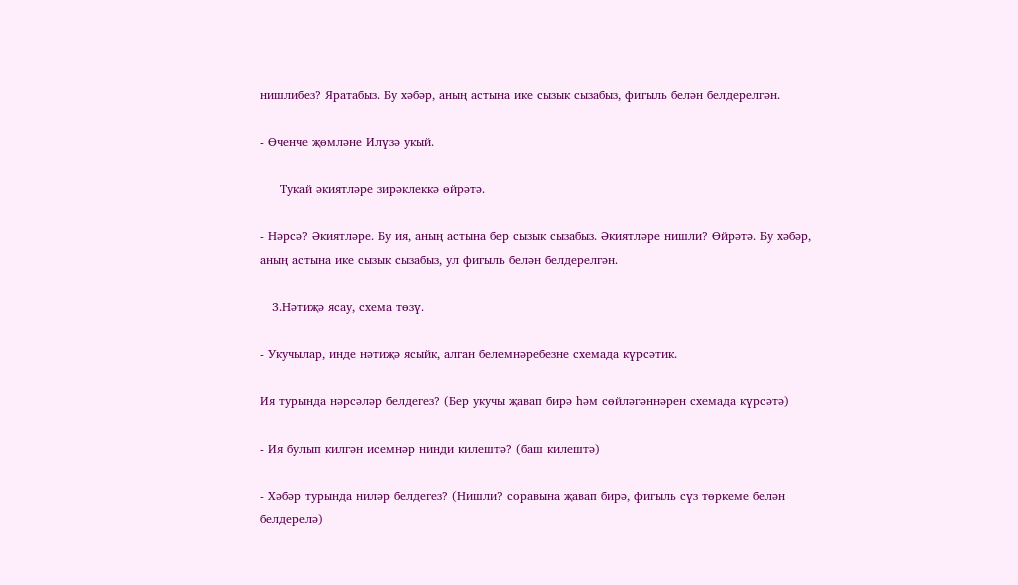нишлибез? Яратабыз. Бу хәбәр, аның астына ике сызык сызабыз, фигыль белән белдерелгән.

- Өченче җөмләне Илүзә укый.

     Тукай әкиятләре зирәклеккә өйрәтә.

- Нәрсә? Әкиятләре. Бу ия, аның астына бер сызык сызабыз. Әкиятләре нишли? Өйрәтә. Бу хәбәр, аның астына ике сызык сызабыз, ул фигыль белән белдерелгән.

   3.Нәтиҗә ясау, схема төзү.

- Укучылар, инде нәтиҗә ясыйк, алган белемнәребезне схемада күрсәтик.

Ия турында нәрсәләр белдегез? (Бер укучы җавап бирә һәм сөйләгәннәрен схемада күрсәтә)

- Ия булып килгән исемнәр нинди килештә? (баш килештә)

- Хәбәр турында ниләр белдегез? (Нишли? соравына җавап бирә, фигыль сүз төркеме белән белдерелә)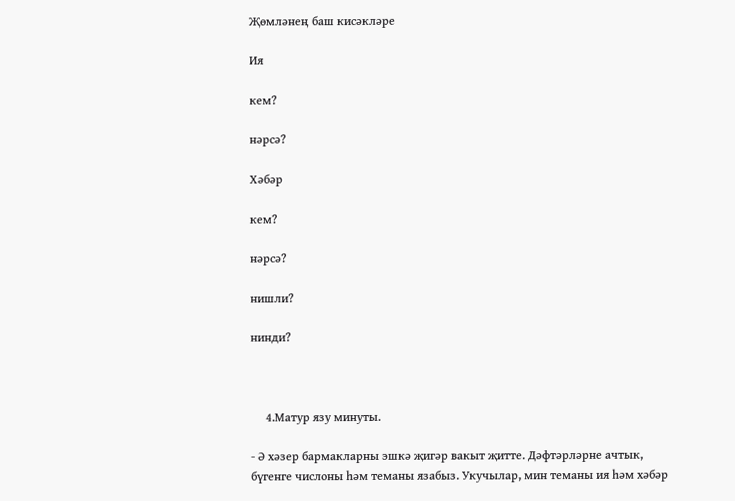Җөмләнең баш кисәкләре

Ия

кем?

нәрсә?

Хәбәр

кем?

нәрсә?

нишли?

нинди?



     4.Матур язу минуты.

- Ә хәзер бармакларны эшкә җигәр вакыт җитте. Дәфтәрләрне ачтык, бүгенге числоны һәм теманы язабыз. Укучылар, мин теманы ия һәм хәбәр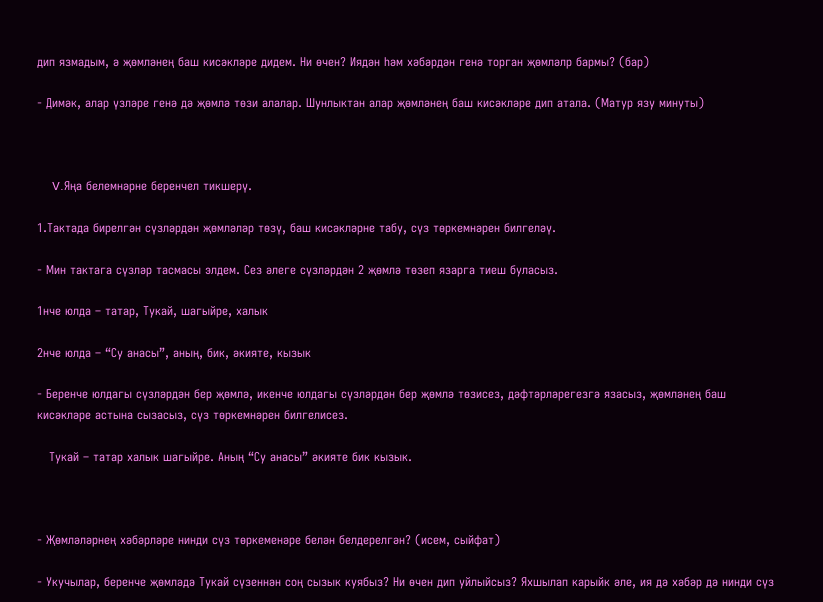дип язмадым, ә җөмләнең баш кисәкләре дидем. Ни өчен? Иядән һәм хәбәрдән генә торган җөмләлр бармы? (бар)

- Димәк, алар үзләре генә дә җөмлә төзи алалар. Шунлыктан алар җөмләнең баш кисәкләре дип атала. (Матур язу минуты)



     V.Яңа белемнәрне беренчел тикшерү.

1.Тактада бирелгән сүзләрдән җөмләләр төзү, баш кисәкләрне табу, сүз төркемнәрен билгеләү.

- Мин тактага сүзләр тасмасы элдем. Сез әлеге сүзләрдән 2 җөмлә төзеп язарга тиеш буласыз.

1нче юлда – татар, Тукай, шагыйре, халык

2нче юлда – “Су анасы”, аның, бик, әкияте, кызык

- Беренче юлдагы сүзләрдән бер җөмлә, икенче юлдагы сүзләрдән бер җөмлә төзисез, дәфтәрләрегезгә язасыз, җөмләнең баш кисәкләре астына сызасыз, сүз төркемнәрен билгелисез.

   Тукай – татар халык шагыйре. Аның “Су анасы” әкияте бик кызык.



- Җөмләләрнең хәбәрләре нинди сүз төркеменәре белән белдерелгән? (исем, сыйфат)

- Укучылар, беренче җөмләдә Тукай сүзеннән соң сызык куябыз? Ни өчен дип уйлыйсыз? Яхшылап карыйк әле, ия дә хәбәр дә нинди сүз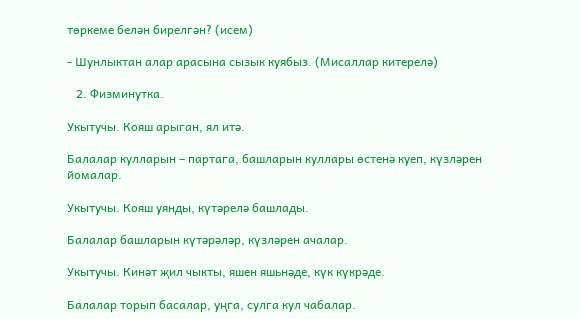төркеме белән бирелгән? (исем)

- Шунлыктан алар арасына сызык куябыз. (Мисаллар китерелә)

   2. Физминутка.

Укытучы. Кояш арыган, ял итә.

Балалар кулларын – партага, башларын куллары өстенә куеп, күзләрен йомалар.

Укытучы. Кояш уянды, күтәрелә башлады.

Балалар башларын күтәрәләр, күзләрен ачалар.

Укытучы. Кинәт җил чыкты, яшен яшьнәде, күк күкрәде.

Балалар торып басалар, уңга, сулга кул чабалар.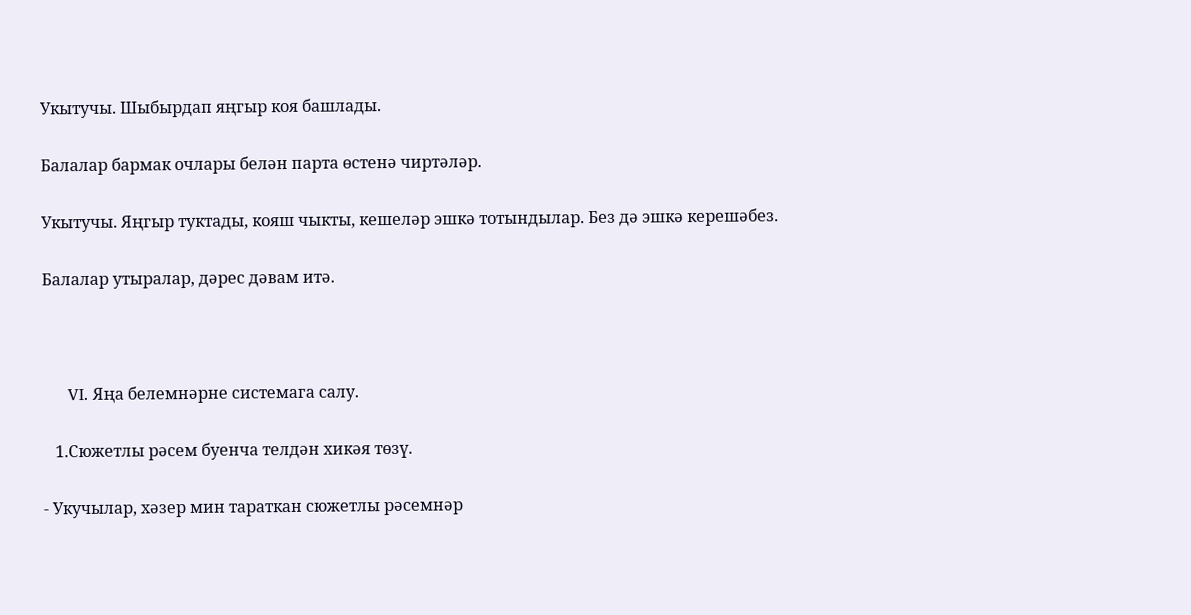Укытучы. Шыбырдап яңгыр коя башлады.

Балалар бармак очлары белән парта өстенә чиртәләр.

Укытучы. Яңгыр туктады, кояш чыкты, кешеләр эшкә тотындылар. Без дә эшкә керешәбез.

Балалар утыралар, дәрес дәвам итә.



     VI. Яңа белемнәрне системага салу.

   1.Сюжетлы рәсем буенча телдән хикәя төзү.

- Укучылар, хәзер мин тараткан сюжетлы рәсемнәр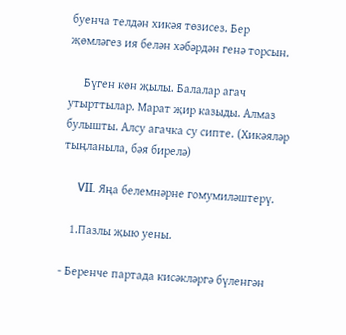буенча телдән хикәя төзисез. Бер җөмләгез ия белән хәбәрдән генә торсын.

     Бүген көн җылы. Балалар агач утырттылар. Марат җир казыды. Алмаз булышты. Алсу агачка су сипте. (Хикәяләр тыңланыла, бәя бирелә)

     VII. Яңа белемнәрне гомумиләштерү.

   1.Пазлы җыю уены.

- Беренче партада кисәкләргә бүленгән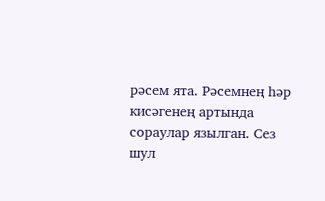рәсем ята. Рәсемнең һәр кисәгенең артында сораулар язылган. Сез шул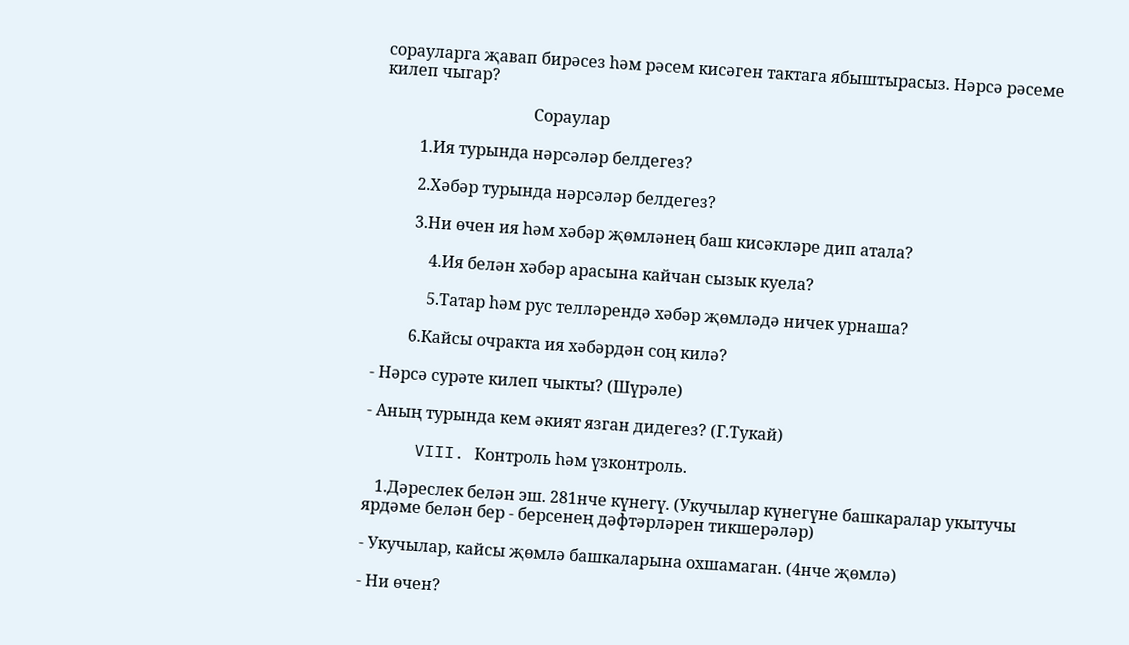сорауларга җавап бирәсез һәм рәсем кисәген тактага ябыштырасыз. Нәрсә рәсеме килеп чыгар?

                                     Сораулар

         1.Ия турында нәрсәләр белдегез?

         2.Хәбәр турында нәрсәләр белдегез?

         3.Ни өчен ия һәм хәбәр җөмләнең баш кисәкләре дип атала?

             4.Ия белән хәбәр арасына кайчан сызык куела?

             5.Татар һәм рус телләрендә хәбәр җөмләдә ничек урнаша?

         6.Кайсы очракта ия хәбәрдән соң килә?

- Нәрсә сурәте килеп чыкты? (Шүрәле)

- Аның турында кем әкият язган дидегез? (Г.Тукай)

     VIII. Контроль һәм үзконтроль.

   1.Дәреслек белән эш. 281нче күнегү. (Укучылар күнегүне башкаралар укытучы ярдәме белән бер - берсенең дәфтәрләрен тикшерәләр)

- Укучылар, кайсы җөмлә башкаларына охшамаган. (4нче җөмлә)

- Ни өчен?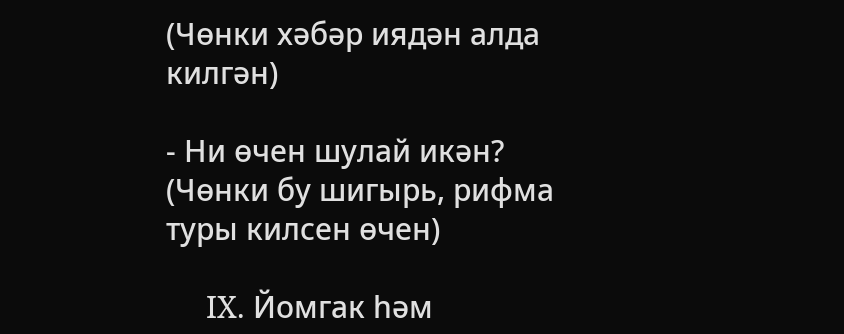(Чөнки хәбәр иядән алда килгән)

- Ни өчен шулай икән? (Чөнки бу шигырь, рифма туры килсен өчен)

     IX. Йомгак һәм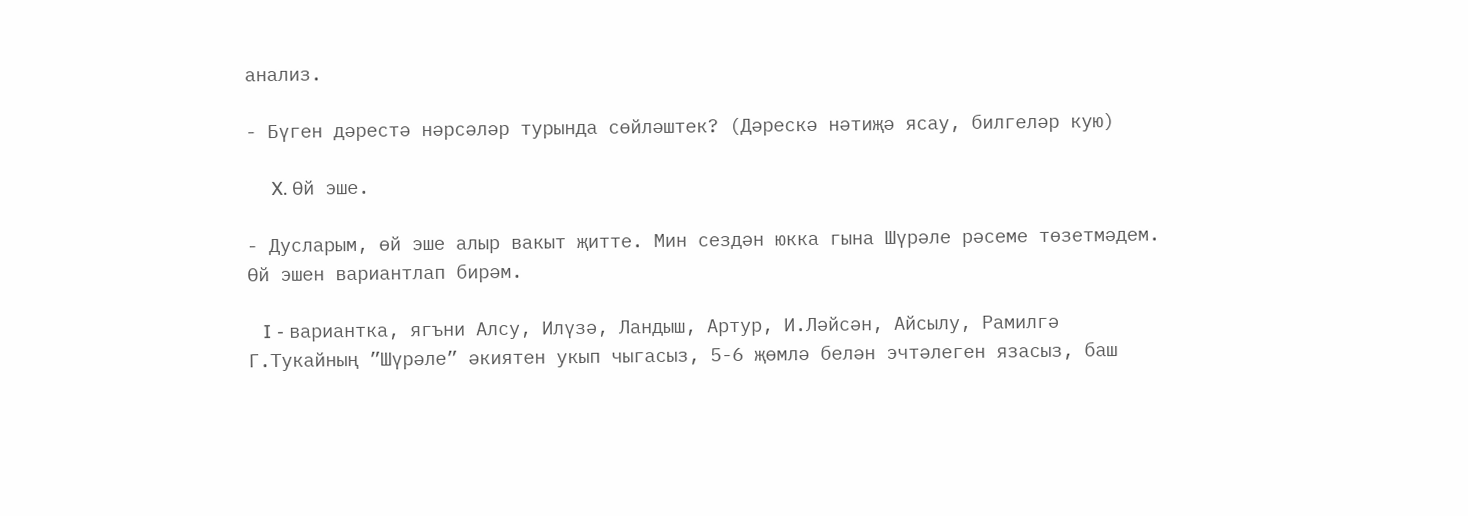анализ.

- Бүген дәрестә нәрсәләр турында сөйләштек? (Дәрескә нәтиҗә ясау, билгеләр кую)

     X. Өй эше.

- Дусларым, өй эше алыр вакыт җитте. Мин сездән юкка гына Шүрәле рәсеме төзетмәдем. Өй эшен вариантлап бирәм.

   I - вариантка, ягъни Алсу, Илүзә, Ландыш, Артур, И.Ләйсән, Айсылу, Рамилгә Г.Тукайның ”Шүрәле” әкиятен укып чыгасыз, 5-6 җөмлә белән эчтәлеген язасыз, баш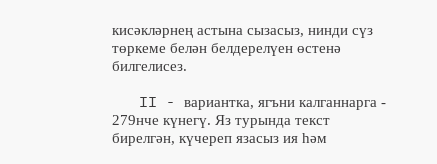кисәкләрнең астына сызасыз, нинди сүз төркеме белән белдерелүен өстенә билгелисез.

   II - вариантка, ягъни калганнарга - 279нче күнегү. Яз турында текст бирелгән, күчереп язасыз ия һәм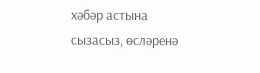хәбәр астына сызасыз, өсләренә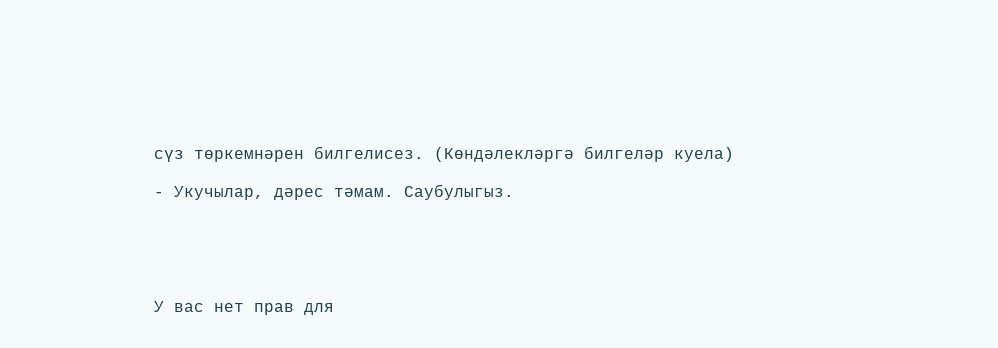сүз төркемнәрен билгелисез. (Көндәлекләргә билгеләр куела)

- Укучылар, дәрес тәмам. Саубулыгыз.





У вас нет прав для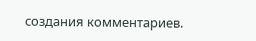создания комментариев.